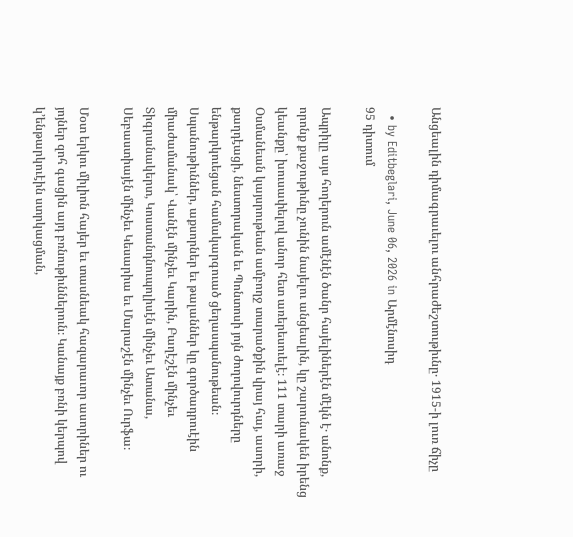Անցեալին դիմագրաւելու անհրաժեշտութիւնը․ 1915-ի լուռ ճիչը

  • by Editbeglari, June 06, 2026 in Արմէնոսիդ
95 դիտում

Ապրիլը այս հողերուն ամէնէն ծանր հայելիներէն մէկն է․ անոնք, որոնք քաջութիւնը չունին նայելու անցեալին, կը շարունակեն իրենց կեանքը՝ խուսափելով անոր հետ առերեսուելէ։ 111 տարի առաջ Օսմանեան կայսրութեան ամբողջ տարածքին վրայ հայ, ասորի, քաղդէացի, նեստորական եւ Պոնտոսի յոյն ժողովուրդները ենթարկուեցան համակարգուած ցեղասպանութեան։ Սպանութիւններ, աքսորներ եւ թալաններ կը գործադրուէին միաժամանակ՝ Վանէն մինչեւ Կարին, Բաղէշէն մինչեւ Տիգրանակերտ, Կոստանդնուպոլիսէն մինչեւ Ատանա, Սեբաստիայէն մինչեւ Կեսարիա եւ Մարաշէն մինչեւ Ուրֆա։

Մօտ երկու միլիոն հայեր եւ տասնեակ հազարաւոր ասորիներ ու յոյներ զոհ գացին այդ բռնութիւններուն։ Կանայք բռնի կերպով կ’ենթարկուէին ստրկացման,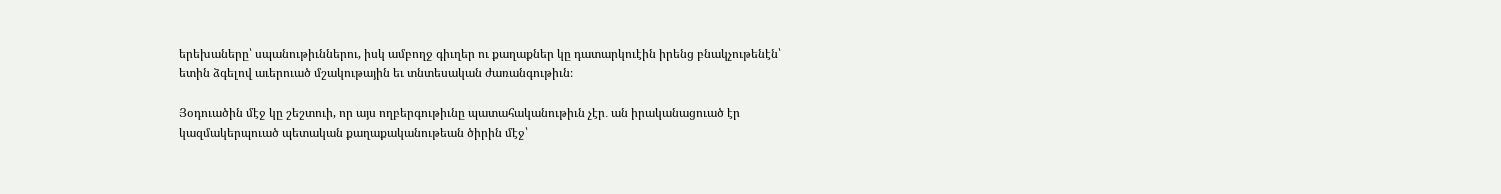երեխաները՝ սպանութիւններու, իսկ ամբողջ գիւղեր ու քաղաքներ կը դատարկուէին իրենց բնակչութենէն՝ ետին ձգելով աւերուած մշակութային եւ տնտեսական ժառանգութիւն։

Յօդուածին մէջ կը շեշտուի, որ այս ողբերգութիւնը պատահականութիւն չէր․ ան իրականացուած էր կազմակերպուած պետական քաղաքականութեան ծիրին մէջ՝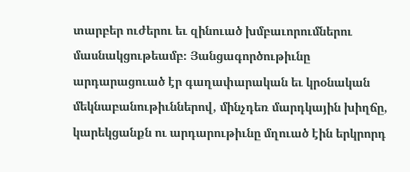տարբեր ուժերու եւ զինուած խմբաւորումներու մասնակցութեամբ։ Յանցագործութիւնը արդարացուած էր գաղափարական եւ կրօնական մեկնաբանութիւններով, մինչդեռ մարդկային խիղճը, կարեկցանքն ու արդարութիւնը մղուած էին երկրորդ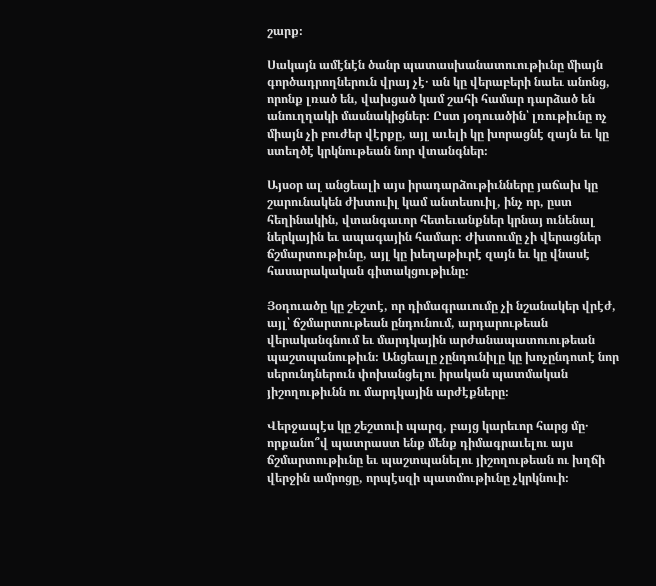շարք։

Սակայն ամէնէն ծանր պատասխանատուութիւնը միայն գործադրողներուն վրայ չէ․ ան կը վերաբերի նաեւ անոնց, որոնք լռած են, վախցած կամ շահի համար դարձած են անուղղակի մասնակիցներ։ Ըստ յօդուածին՝ լռութիւնը ոչ միայն չի բուժեր վէրքը, այլ աւելի կը խորացնէ զայն եւ կը ստեղծէ կրկնութեան նոր վտանգներ։

Այսօր ալ անցեալի այս իրադարձութիւնները յաճախ կը շարունակեն ժխտուիլ կամ անտեսուիլ, ինչ որ, ըստ հեղինակին, վտանգաւոր հետեւանքներ կրնայ ունենալ ներկային եւ ապագային համար։ Ժխտումը չի վերացներ ճշմարտութիւնը, այլ կը խեղաթիւրէ զայն եւ կը վնասէ հասարակական գիտակցութիւնը։

Յօդուածը կը շեշտէ, որ դիմագրաւումը չի նշանակեր վրէժ, այլ՝ ճշմարտութեան ընդունում, արդարութեան վերականգնում եւ մարդկային արժանապատուութեան պաշտպանութիւն։ Անցեալը չընդունիլը կը խոչընդոտէ նոր սերունդներուն փոխանցելու իրական պատմական յիշողութիւնն ու մարդկային արժէքները։

Վերջապէս կը շեշտուի պարզ, բայց կարեւոր հարց մը․ որքանո՞վ պատրաստ ենք մենք դիմագրաւելու այս ճշմարտութիւնը եւ պաշտպանելու յիշողութեան ու խղճի վերջին ամրոցը, որպէսզի պատմութիւնը չկրկնուի։